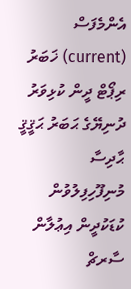އެންމެފަސް (current) ޚަބަރު ރިޕޯޓް ދީން ކުޅިވަރު ދުނިޔޭގެ ޙަބަރު ޙަޤީޤީ ޙާދިސާ މުނިފޫހިފިލުވުން ކުޑަކުދީން އިޢުލާން ސާރޗް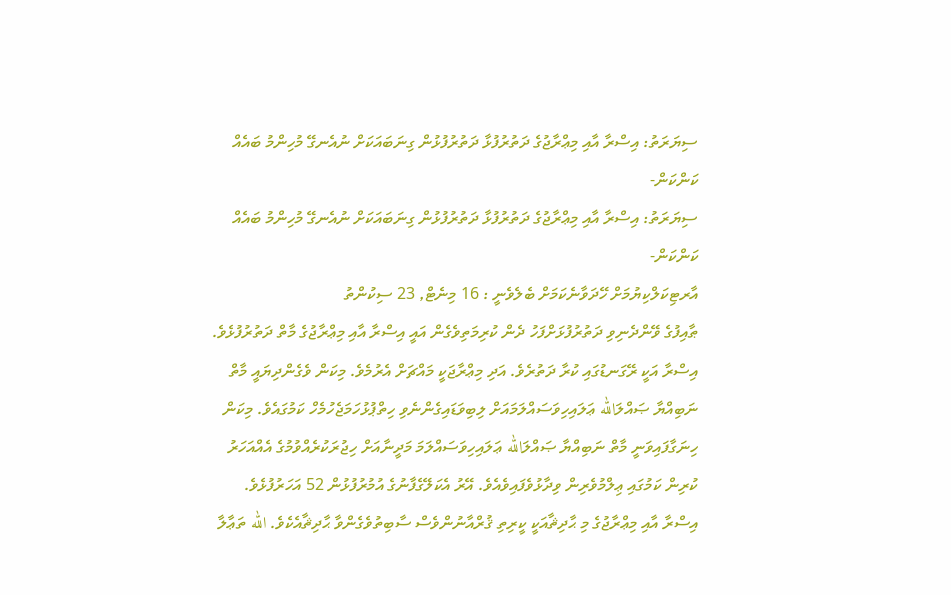ސިޔަރަތު: އިސްރާ އާއި މިޢްރާޖުގެ ދަތުރުފުޅާ ދަތުރުފުޅުން ގިނަބައަކަށް ނުއެނގޭ މުހިންމު ބައެއް ކަންކަން-
ސިޔަރަތު: އިސްރާ އާއި މިޢްރާޖުގެ ދަތުރުފުޅާ ދަތުރުފުޅުން ގިނަބައަކަށް ނުއެނގޭ މުހިންމު ބައެއް ކަންކަން-
އާރޓިކަލްކިޔުމަށް ހޭދަވާނެކަމަށް ބެލެވެނީ : 16 މިނެޓް, 23 ސިކުންތު
ޠާއިފުގެ ވޭންދެނިވި ދަތުރުފުޅަށްފަހު ދެން ކުރިމަތިވެގެން އައީ އިސްރާ އާއި މިޢްރާޖުގެ މާތް ދަތުރުފުޅެވެ. އިސްރާ އަކީ ރޭގަނޑުގައި ކުރާ ދަތުރެވެ. އަދި މިޢްރާޖަކީ މައްޗަށް އެރުމެވެ. މިކަން ވެގެންދިޔައީ މާތް ނަބިއްޔާ ޞައްލަالله ޢަލައިހިވަސައްލަމައަށް ލިބިވަޑައިގެންނެވި ހިތްޕުޅުހަމަޖެހުމެހް ކަމުގައެވެ. މިކަން ހިނަގާފައިވަނީ މާތް ނަބިއްޔާ ޞައްލަالله ޢަލައިހިވަސައްލަމަ މަދީނާއަށް ހިޖުރަކުރެއްވުމުގެ އެއްއަހަރު ކުރިން ކަމުގައި ޢިލްމުވެރިން ވިދާޅުވެފައިވެއެވެ. އޭރު އެކަލޭގެފާނުގެ އުމުރުފުޅުން 52 އަހަރުފުޅެވެ. އިސްރާ އާއި މިޢްރާޖުގެ މި ޙާދިޘާއަކީ ކީރިތި ޤުރްއާނުންވެސް ސާބިތުވެގެންވާ ޙާދިޘާއެކެވެ. الله ތަޢާލާ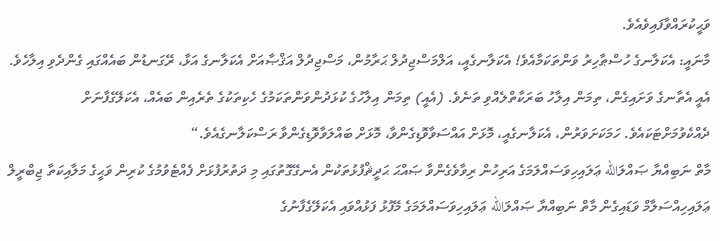ވަޙީކުރައްވާފައިވެއެވެ.
މާނައީ: އެކަލާނގެ ހުސްޠާހިރު ވަންތަކަމާއެވެ! އެކަލާނގެއީ، އަލްމަސްޖިދުލް ޙަރާމުން، މަސްޖިދުލް އަޤްޞާއަށް އެކަލާނގެ އަޅާ، ރޭގަނޑުން ބައެއްގައި ގެންދެވި އިލާހެވެ. އެއީ އެތާނގެ ވަށައިގެން، ތިމަން އިލާހު ބަރަކާތްލެއްވި ތަނެވެ. (އެއީ) ތިމަން އިލާހުގެ ކުޅަދުންވަންތަކަމުގެ ހެކިތަކުގެ ތެރެއިން ބައެއް، އެކަލޭގެފާނަށް ދެއްކެވުމަށްޓަކައެވެ. ހަމަކަށަވަރުން، އެކަލާނގެއީ، މޮޅަށް އައްސަވާވޮޑިގެންވާ، މޮޅަށް ބައްލަވާވޮޑިގެންވާ ރަސްކަލާނގެއެވެ.“
މާތް ނަބިއްޔާ ޞައްލަالله ޢަލައިހިވަސައްލަމަގެ އަރިހުން ރިވާވެގެންވާ ޞައްޙަ ޙަދީޘްފުޅުތަކުން އެނގޭގޮތުގައި މި ދަތުރުފުޅަށް ފެއްޓެވުމުގެ ކުރިން ވަޙީގެ މަލާއިކަތާ ޖިބްރީލް ޢަލައިހިއްސަލާމް ވަޑައިގެން މާތް ނަބިއްޔާ ޞައްލަالله ޢަލައިހިވަސައްލަމަގެ މޭފުޅު ފަޅުއްވައި އެކަލޭގެފާނުގެ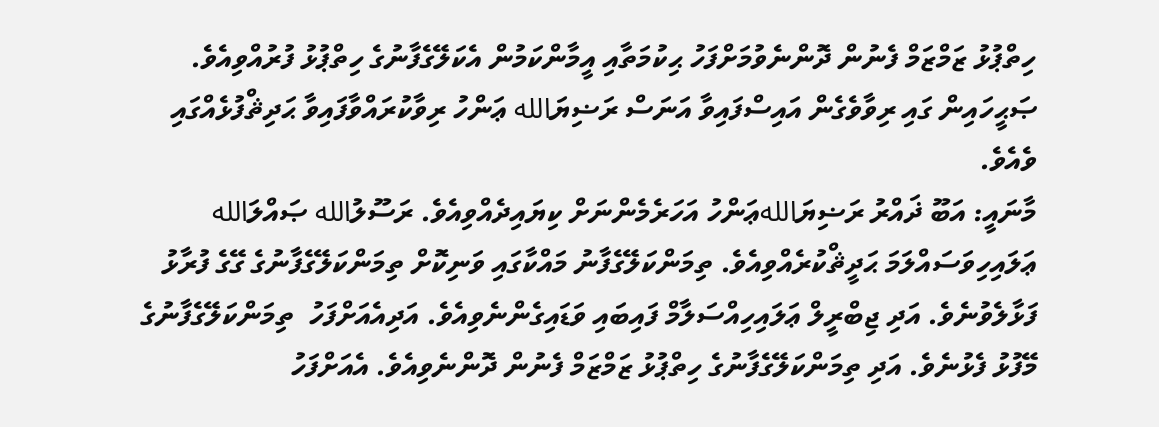ހިތްޕުޅު ޒަމްޒަމް ފެނުން ދޮންނެވުމަށްފަހު ޙިކުމަތާއި އީމާންކަމުން އެކަލޭގެފާނުގެ ހިތްޕުޅު ފުރުއްވިއެވެ. ޞަޙީހައިން ގައި ރިވާވެގެން އައިސްފައިވާ އަނަސް ރަޟިޔަالله ޢަންހު ރިވާކުރައްވާފައިވާ ޙަދިޘްފުޅެއްގައި ވެއެވެ.
މާނައީ: އަބޫ ޛައްރު ރަޟިޔަاللهޢަންހު އަހަރެމެންނަށް ކިޔައިދެއްވިއެވެ. ރަސޫލުالله ޞައްލަالله ޢަލައިހިވަސައްލަމަ ޙަދީޘްކުރެއްވިއެވެ. ތިމަންކަލޭގެފާނު މައްކާގައި ވަނިކޮށް ތިމަންކަލޭގެފާނުގެ ގޭގެ ފުރާޅު ފަޅާލެވުނެވެ. އަދި ޖިބްރީލް ޢަލައިހިއްސަލާމް ފައިބައި ވަޑައިގެންނެވިއެވެ. އަދިއެއަށްފަހު  ތިމަންކަލޭގެފާނުގެ މޭފުޅު ފެޅުނެވެ. އަދި ތިމަންކަލޭގެފާނުގެ ހިތްޕުޅު ޒަމްޒަމް ފެނުން ދޮންނެވިއެވެ. އެއަށްފަހު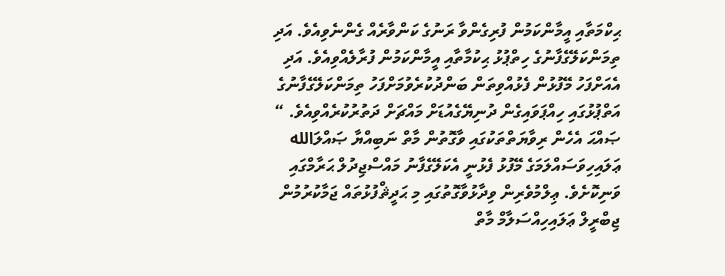ޙިކްމަތާއި އީމާންކަމުން ފުރިގެންވާ ރަނުގެ ކަންވާރެއް ގެންނެވިއެވެ. އަދި ތިމަންކަލޭގެފާނުގެ ހިތްޕުޅު ޙިކުމާތާއި އީމާންކަމުން ފުރާލެއްވިއެވެ. އަދި އެއަށްފަހު މޭފުޅުން ފެޅުއްވިތަން ބަންދުކުރެވުމަށްފަހު ތިމަންކަލޭގެފާނުގެ އަތްޕުޅުގައި ހިއްޕަވައިގެން ދުނިޔޭގެއުޑަށް މައްޗަށް ދަތުރުކުރެއްވިއެވެ. “
ޞައްޙަ އެހެން ރިވާޔަތްތަކުގައި ވާގޮތުން މާތް ނަބިއްޔާ ޞައްލަالله ޢަލައިހިވަސައްލަމަގެ މޭފުޅު ފެޅުނީ އެކަލޭގެފާނު މައްސްޖިދުލް ޙަރާމްގައި ވަނިކޮށެވެ. ޢިލްމުވެރިން ވިދާޅުވާގޮތުގައި މި ޙަދީޘްފުޅުތައް ޖަމާކުރުމުން ޖިބްރީލް ޢަލައިހިއްސަލާމް މާތް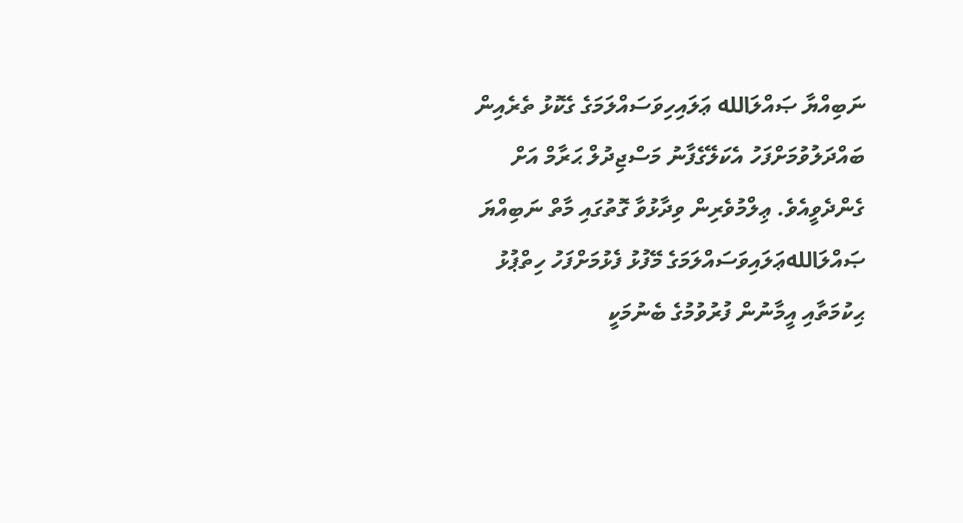ނަބިއްޔާ ޞައްލަالله ޢަލައިހިވަސައްލަމަގެ ގެކޮޅު ތެރެއިން ބައްދަލުވުމަށްފަހު އެކަލޭގެފާނު މަސްޖިދުލް ޙަރާމް އަށް ގެންދެވީއެވެ. ޢިލްމުވެރިން ވިދާޅުވާ ގޮތުގައި މާތް ނަބިއްޔަ ޞައްލަاللهޢަލައިވަސައްލަމަގެ މޭފުޅު ފެޅުމަށްފަހު ހިތްޕުޅު ޙިކުމަތާއި އީމާނުން ފުރުވުމުގެ ބެނުމަކީ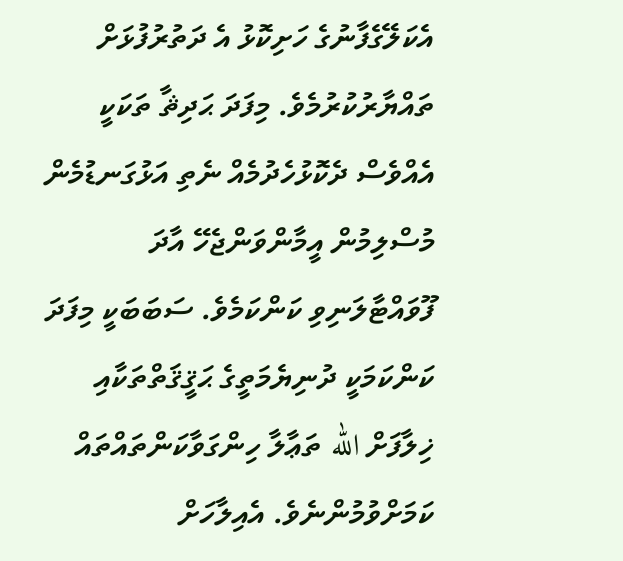އެކަލޭގެފާނުގެ ހަށިކޮޅު އެ ދަތުރުފުޅަށް ތައްޔާރުކުރުމެވެ. މިފަދަ ޙަދިޘާ ތަކަކީ އެއްވެސް ދެކޮޅުހެދުމެއް ނެތި އަޅުގަނޑުމެން މުސްލިމުން އީމާންވަންޖެހޭ އާދަ ފޫވައްޓާލަނިވި ކަންކަމެވެ. ސަބަބަކީ މިފަދަ ކަންކަމަކީ ދުނިޔެމަތީގެ ޙަޤީޤަތްތަކާއި ޚިލާފަށް الله ތަޢާލާ ހިންގަވާކަންތައްތައް ކަމަށްވުމުންނެވެ. އެއިލާހަށް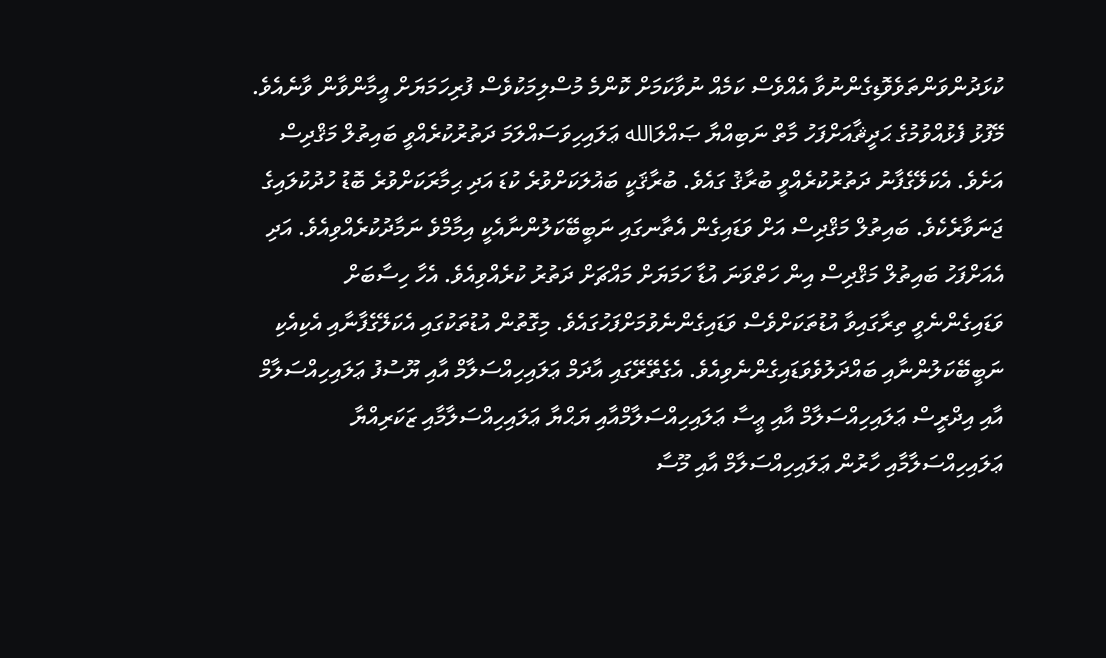ކުޅަދުންވަންތަވެވޮޑިގެންނުވާ އެއްވެސް ކަމެއް ނުވާކަމަށް ކޮންމެ މުސްލިމަކުވެސް ފުރިހަމަޔަށް އީމާންވާން ވާނެއެވެ.
މޭފުޅު ފެޅުއްވުމުގެ ޙަދީޘާއަށްފަހު މާތް ނަބިއްޔާ ޞައްލަالله ޢަލައިހިވަސައްލަމަ ދަތުރުކުރެއްވީ ބައިތުލް މަޤްދިސް އަށެވެ. އެކަލޭގެފާނު ދަތުރުކުރެއްވީ ބުރާޤު ގައެވެ. ބުރާޤަކީ ބަޣުލަކަށްވުރެ ކުޑަ އަދި ޙިމާރަކަށްވުރެ ބޮޑު ހުދުކުލައިގެ ޖަނަވާރެކެވެ. ބައިތުލް މަޤްދިސް އަށް ވަޑައިގެން އެތާނގައި ނަބީބޭކަލުންނާއެކީ އިމާމްވެ ނަމާދުކުރެއްވިއެވެ. އަދި އެއަށްފަހު ބައިތުލް މަޤްދިސް އިން ހަތްވަނަ އުޑާ ހަމަޔަށް މައްޗަށް ދަތުރު ކުރެއްވިއެވެ. އެހާ ހިސާބަށް ވަޑައިގެންނެވީ ތިރާގައިވާ އުޑުތަކަށްވެސް ވަޑައިގެންނެވުމަށްފަހުގައެވެ. މިގޮތުން އުޑުތަކުގައި އެކަލޭގެފާނާއި އެކިއެކި ނަބީބޭކަލުންނާއި ބައްދަލުވެވަޑައިގެންނެވިއެވެ. އެގެތޭރޭގައި އާދަމް ޢަލައިހިއްސަލާމް އާއި ޔޫސުފު ޢަލައިހިއްސަލާމް އާއި އިދްރީސް ޢަލައިހިއްސަލާމް އާއި ޢީސާ ޢަލައިހިއްސަލާމްއާއި ޔަޙްޔާ ޢަލައިހިއްސަލާމާއި ޒަކަރިއްޔާ ޢަލައިހިއްސަލާމާއި ހާރުން ޢަލައިހިއްސަލާމް އާއި މޫސާ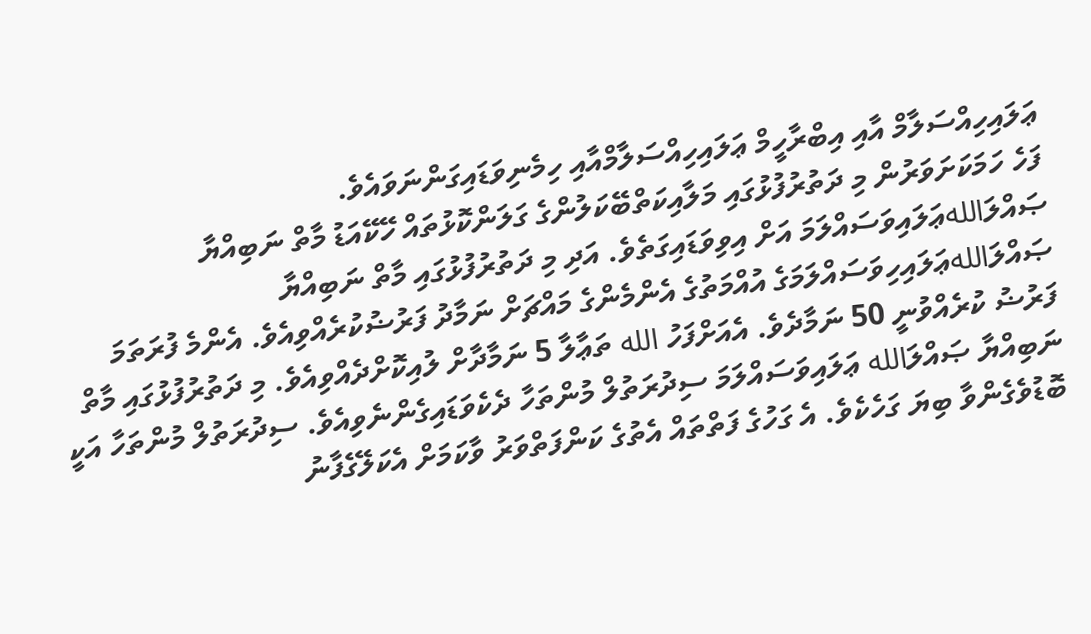ޢަލައިހިއްސަލާމް އާއި އިބްރާހީމް ޢަލައިހިއްސަލާމްއާއި ހިމެނިވަޑައިގަންނަވައެވެ.
ފަހެ ހަމަކަށަވަރުން މި ދަތުރުފުޅުގައި މަލާއިކަތްބޭކަލުންގެ ގަލަންކޮޅުތައް ހޭކޭއަޑު މާތް ނަބިއްޔާ ޞައްލަاللهޢަލައިވަސައްލަމަ އަށް އިވިވަޑައިގަތެވެ. އަދި މި ދަތުރުފުޅުގައި މާތް ނަބިއްޔާ ޞައްލަاللهޢަލައިހިވަސައްލަމަގެ އުއްމަތުގެ އެންމެންގެ މައްޗަށް ނަމާދު ފަރުޟުކުރެއްވިއެވެ. އެންމެ ފުރަތަމަ ފަރުޟު ކުރެއްވުނީ 50 ނަމާދެވެ. އެއަށްފަހު الله ތަޢާލާ 5 ނަމާދާށް ލުއިކޮށްދެއްވިއެވެ. މި ދަތުރުފުޅުގައި މާތް ނަބިއްޔާ ޞައްލަالله ޢަލައިވަސައްލަމަ ސިދުރަތުލް މުންތަހާ ދެކެވަޑައިގެންނެވިއެވެ. ސިދުރަތުލް މުންތަހާ އަކީ ބޮޑުވެގެންވާ ބިޔަ ގަހެކެވެ. އެ ގަހުގެ ފަތްތައް އެތުގެ ކަންފަތްވަރު ވާކަމަށް އެކަލޭގެފާނު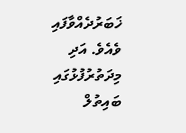ޚަބަރުދެއްވާފައި ވެއެވެ. އަދި މިދަތުރުފުޅުގައި ބައިތުލް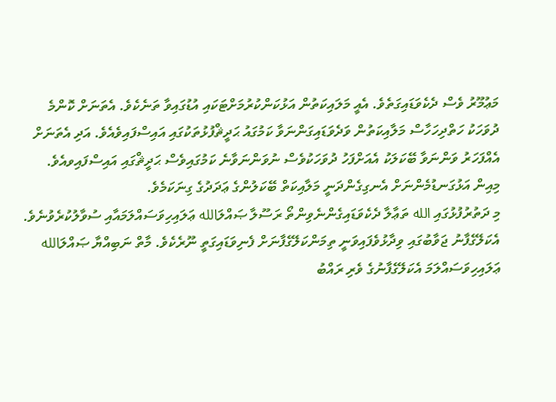މަޢުމޫރު ވެސް ދެކެވަޑައިގަތެވެ. އެއީ މަލައިކަތުން އަޅުކަންކުރުމަށްޓަކައި އުޑުގައިވާ ތަނެކެވެ. އެތަނަށް ކޮންމެ ދުވަހަކު ހަތްދިހަހާސް މަލާއިކަތުން ވަދެވަޑައިގަންނަވާ ކަމުގައު ޙަދީޘްފުޅުތަކުގައި އައިސްފައިވެއެވެ. އަދި އެތަނަށް އެއްފަހަރު ވަންނަވާ ބޭކަލަކު އެއަށްފަހު ދުވަހަކުވެސް ނުވަންނަވާނެ ކަމުގައިވެސް ޙަދީޘްގައި އައިސްފައިވއެވެ. މިއިން އަޅުގަނޑުމެންނަށް އެނގިގެންދަނީ މަލާއިކަތް ބޭކަލުންގެ ޢަދަދުގެ ގިނަކަމެވެ.
މި ދަތުރުފުޅުގައި الله ތަޢާލާ ދެކެވަޑައިގެންނެވިންތޯ ރަސޫލާ ޞައްލަالله ޢަލައިހިވަސައްލަމައާއި ސުވާލުކުރެވުނެވެ. އެކަލޭގެފާނު ޖަވާބުގައި ވިދާޅުވެފައިވަނީ ތިމަންކަލޭގެފާނަށް ފެނިވަޑައިގަތީ ނޫރެކެވެ. މާތް ނަބިއްޔާ ޞައްލަالله ޢަލައިހިވަސައްލަމަ އެކަލޭގެފާނުގެ ވެރި ރައްބު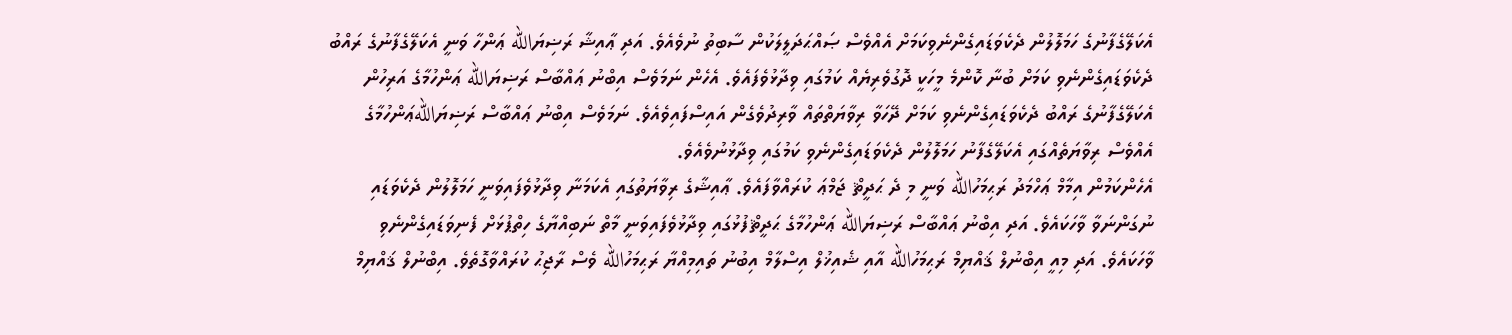އެކަލޭގެފާނުގެ ހަމަލޮލުން ދެކެވަޑައިގެންނެވިކަމަށް އެއްވެސް ޞައްޙަދަލީލަކުން ސާބިތު ނުވެއެވެ. އަދި ޢާއިޝާ ރަޟިޔަالله ޢަންހާ ވަނީ އެކަލޭގެފާނުގެ ރައްބު ދެކެވަޑައިގެންނެވި ކަމަށް ބުނާ ކޮންމެ މީހަކީ ދޮގުވެރިޔެއް ކަމުގައި ވިދާޅުވެފައެވެ. އެހެން ނަމަވެސް އިބްނު ޢައްބާސް ރަޟިޔަالله ޢަންހުމާގެ އަރިހުން އެކަލޭގެފާނުގެ ރައްބު ދެކެވަޑައިގެންނެވި ކަމަށް ދޭހަވާ ރިވާޔަތްތައް ވާރިދުވެގެން އައިސްފައިވެއެވެ. ނަމަވެސް އިބްނު ޢައްބާސް ރަޟިޔަاللهޢަންހުމާގެ އެއްވެސް ރިވާޔަތެއްގައި އެކަލޭގެފާނު ހަމަލޮލުން ދެކެވަޑައިގެންނެވި ކަމުގައި ވިދާޅުނުވެއެވެ.
އެހެންކަމުން އިމާމް ޢަހްމަދު ރަޙިމަހުالله ވަނީ މި ދެ ޙަދީޘް ޖަމްޢަ ކުރައްވާފައެވެ. ޢާއިޝާގެ ރިވާޔަތުގައި އެކަމަނާ ވިދާޅުވެފައިވަނީ ހަމަލޮލުން ދެކެވަޑައި ނުގަންނަވާ ވާހަކައެވެ. އަދި އިބްނު ޢައްބާސް ރަޟިޔަالله ޢަންހުމާގެ ޙަދީޘްފުޅުގައި ވިދާޅުވެފައިވަނީ މާތް ނަބިއްޔާގެ ހިތްޕުޅަށް ފެނިވަޑައިގެންނެވި ވާހަކައެވެ. އަދި މިއީ އިބްނުލް ޤައްޔިމް ރަޙިމަހުالله އާއި ޝެއިޚުލް އިސްލާމް އިބުނު ތައިމިއްޔާ ރަޙިމަހުالله ވެސް ރާޖިޙު ކުރައްވާގޮތެވެ. އިބްނުލް ޤައްޔިމް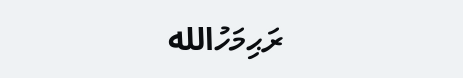ރަޙިމަހުالله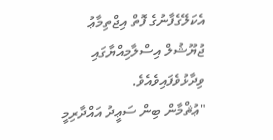އެކަލޭގެފާނުގެ ފޮތް އިޖްތިމާޢު ޖުޔޫޝުލް އިސްލާމިއްޔާގައި ވިދާޅުވެފައިވެއެވެ.
"ޢުޘްމާން ބިން ސަޢީދު އައްދާރިމީ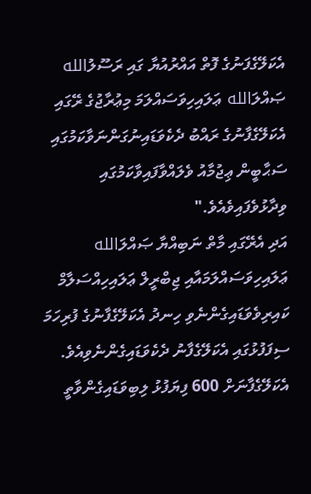އެކަލޭގެފަނުގެ ފޮތް އައްރުއުޔާ ގައި ރަސޫލުالله ޞައްލަالله ޢަލައިހިވަސައްލަމަ މިޢުރާޖުގެ ރޭގައި އެކަލޭގެފާނުގެ ރައްބު ދެކެވަޑައިނުގަންނަވާކަމުގައި ސަޙާބީން ޢިޖުމާއު ވެލައްވާފައިވާކަމުގައި ވިދާޅުވެފައިވެއެވެ."
އަދި އެރޭގައި މާތް ނަބިއްޔާ ޞައްލަالله ޢަލައިހިވަސައްލަމައާއި ޖިބްރީލް ޢަލައިހިއްސަލާމް ކައިރިވެވަޑައިގެންނެވި ހިނދު އެކަލޭގެފާނުގެ ފުރިހަމަ ސިފަފުޅުގައި އެކަލޭގެފާނު ދެކެވަޑައިގެންނެވިއެވެ. އެކަލޭގެފާނަށް 600 ފިޔަފުޅު ލިބިވަޑައިގެންވާތީ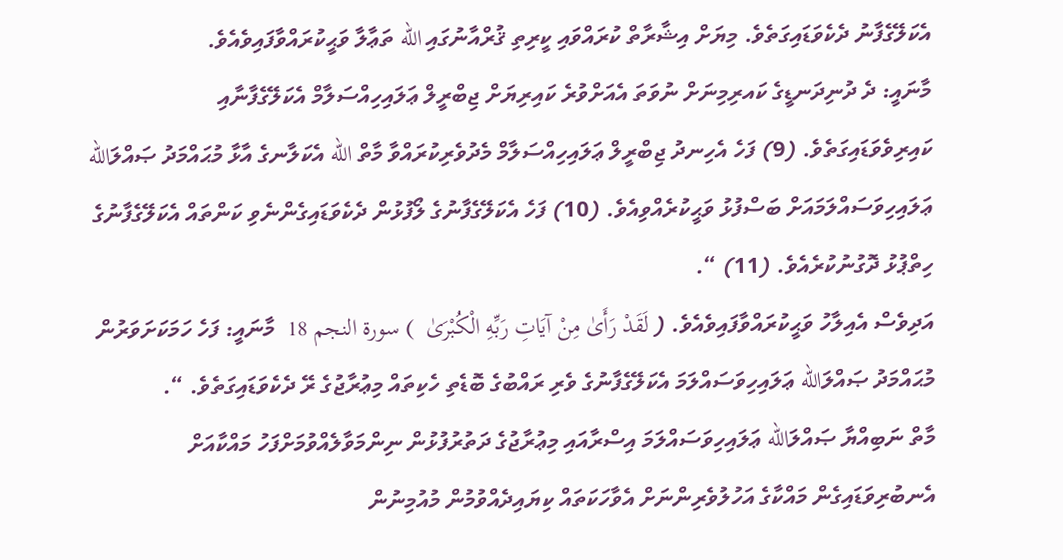އެކަލޭގެފާނު ދެކެވަޑައިގަތެވެ. މިޔަށް އިޝާރާތް ކުރައްވައި ކީރިތި ޤުރްއާނުގައި الله ތަޢާލާ ވަޙީކުރައްވާފައިވެއެވެ.
މާނައީ: ދެ ދުނިދަނޑީގެ ކައރިމިނަށް ނުވަތަ އެއަށްވުރެ ކައިރިޔަށް ޖިބްރީލް ޢަލައިހިއްސަލާމް އެކަލޭގެފާނާއި ކައިރިވެވަޑައިގަތެވެ. (9) ފަހެ އެހިނދު ޖިބްރީލް ޢަލައިހިއްސަލާމް މެދުވެރިކުރައްވާ މާތް الله އެކަލާނގެ އާޅާ މުޙައްމަދު ޞައްލަالله ޢަލައިހިވަސައްލަމައަށް ބަސްފުޅު ވަޙީކުރެއްވިއެވެ. (10) ފަހެ އެކަލޭގެފާނުގެ ލޯފުޅުން ދެކެވަޑައިގެންނެވި ކަންތައް އެކަލޭގެފާނުގެ ހިތްޕުޅު ދޮގުނުކުރެއެވެ. (11) “.
އަދިވެސް އެއިލާހު ވަޙީކުރައްވާފައިވެއެވެ. ( لَقَدْ رَأَىٰ مِنْ آيَاتِ رَبِّهِ الْكُبْرَىٰ  ) سورة النجم 18  މާނައީ: ފަހެ ހަމަކަށަވަރުން މުޙައްމަދު ޞައްލަالله ޢަލައިހިވަސައްލަމަ އެކަލޭގެފާނުގެ ވެރި ރައްބުގެ ބޮޑެތި ހެކިތައް މިޢުރާޖުގެ ރޭ ދެކެވަޑައިގަތެވެ. “.
މާތް ނަބިއްޔާ ޞައްލަالله ޢަލައިހިވަސައްލަމަ އިސްރާއައި މިޢުރާޖުގެ ދަތުރުފުޅުން ނިންމަވާލެއްވުމަށްފަހު މައްކާއަށް އެނބުރިވަޑައިގެން މައްކާގެ އަހުލުވެރިންނަށް އެވާހަކަތައް ކިޔައިދެއްވުމުން މުއުމިނުން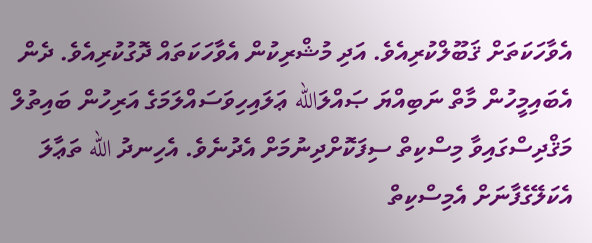އެވާހަކަތަށް ޤަބޫލްކުރިއެވެ. އަދި މުޝްރިކުން އެވާހަކަތައް ދޮގުކުރިއެވެ. ދެން އެބައިމީހުން މާތް ނަބިއްޔަ ޞައްލަالله ޢަލައިހިވަސައްލަމަގެ އަރިހުން ބައިތުލް މަޤްދިސްގައިވާ މިސްކިތް ސިފަކޮށްދިނުމަށް އެދުނެވެ. އެހިނދު الله ތަޢާލަ އެކަލޭގެފާނަށް އެމިސްކިތް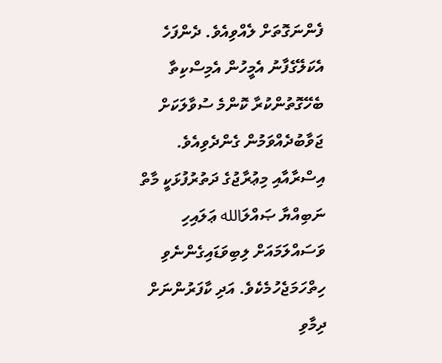ފެންނަގޮތަށް ލެއްވިއެވެ. ދެންފަހެ އެކަލޭގެފާނު އެމީހުން އެމިސްކިތާ ބެހޭގޮތުންކުރާ ކޮންމެ ސުވާލަކަށް ޖަވާބުދެއްވަމުން ގެންދެވިއެވެ.
އިސްރާއާއި މިޢުރާޖުގެ ދަތުރުފުޅަކީ މާތް ނަބިއްޔާ ޞައްލަالله ޢަލައިހި ވަސައްލަމައަށް ލިބިވަޑައިގެންނެވި ހިތްހަމަޖެހުމެކެވެ. އަދި ކާފަރުންނަށް ދިމާވި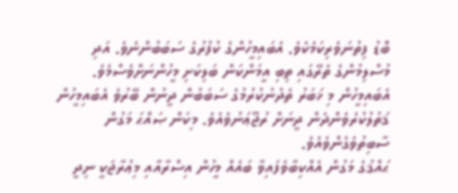ބޮޑު ފިތުނަވެރިކަމެކެވެ. އެބައިމީހުންގެ ކުފުރުގެ ސަބަބުންނެވެ. އަދި މުސްލިމުންގެ ތެރޭގައި ތިބި އީމަންކަން ބަލިކަށި މީހުންނަށްވެސްމެވެ. އެބައިމީހުން މި ޚަބަރު ތެދުނުކުރުމުގެ ސަބަބުން ދީނުން ބޭރުވެ އެބައިމީހުން ޤަތުލުކުރެވެންދެން ދީނަށް ރުޖޫޢަނުވެއެވެ. މިކަން ޞައްޙަ މަގުން ސާބިތުވެގެންވެއެވެ.
ޙައްޤުގެ މަގުން އެއްކިބާވެފައިވާ ބައެއް މީހުން އިސްރާއާއި މިޢުރާޖަކީ ނިދީ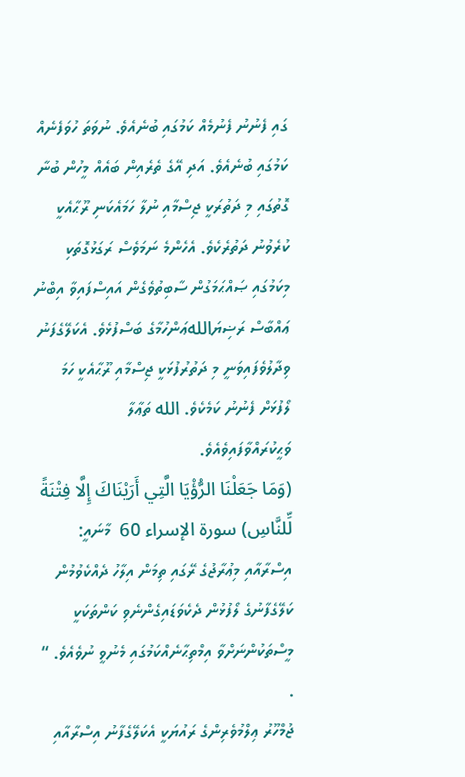ގައި ފެނުނު ފެނުމެއް ކަމުގައި ބުނެއެވެ. ނުވަތަ ހުވަފެނެއް ކަމުގައި ބުނެއެވެ. އަދި އޭގެ ތެރެއިން ބައެއް މީހުން ބުނާ ގޮތުގައި މި ދަތުރަކީ ޖިސްމާއި ނުލާ ހަމައެކަނި ރޫޙާއެކީ ކުރެވުނު ދަތުރެކެވެ. އެހެންމެ ނަމަވެސް ރަގަޅުގޮތަކި މިކަމުގައި ޞައްޙަމަގުން ސާބިތުވެގެން އައިސްފައިވާ އިބްނު ޢައްބާސް ރަޟިޔަاللهޢަންހުމާގެ ބަސްފުޅެވެ. އެކަލޭގެފަނު ވިދާލުވެފައިވަނީ މި ދަތުރުފުޅަކީ ޖިސްމާއި ރޫޙާއެކީ ހަމަ ލޯފުޅަށް ފެނުނު ކަމެކެވެ. الله ތަޢާލާ ވަޙީކުރައްވާފައިވެއެވެ.
(وَمَا جَعَلْنَا الرُّؤْيَا الَّتِي أَرَيْنَاكَ إِلَّا فِتْنَةً لِّلنَّاسِ) سورة الإسراء 60  މާނައީ: އިސްރާއާއި މިޢުރާޖުގެ ރޭގައި ތިމަން އިލާހު ދެއްކެވުމުން ކަލޭގެފާނުގެ ލޯފުޅުން ދެކެވަޑައިގެންނެވި ކަންތަކަކީ މީސްތަކުންނަށްވާ އިމްތިޙާނެއްކަމުގައި މެނުވީ ނުވެއެވެ. “ .
ޖުމްހޫރު ޢިލްމުވެރިންގެ ރައުޔަކީ އެކަލޭގެފާނު އިސްރާއާއި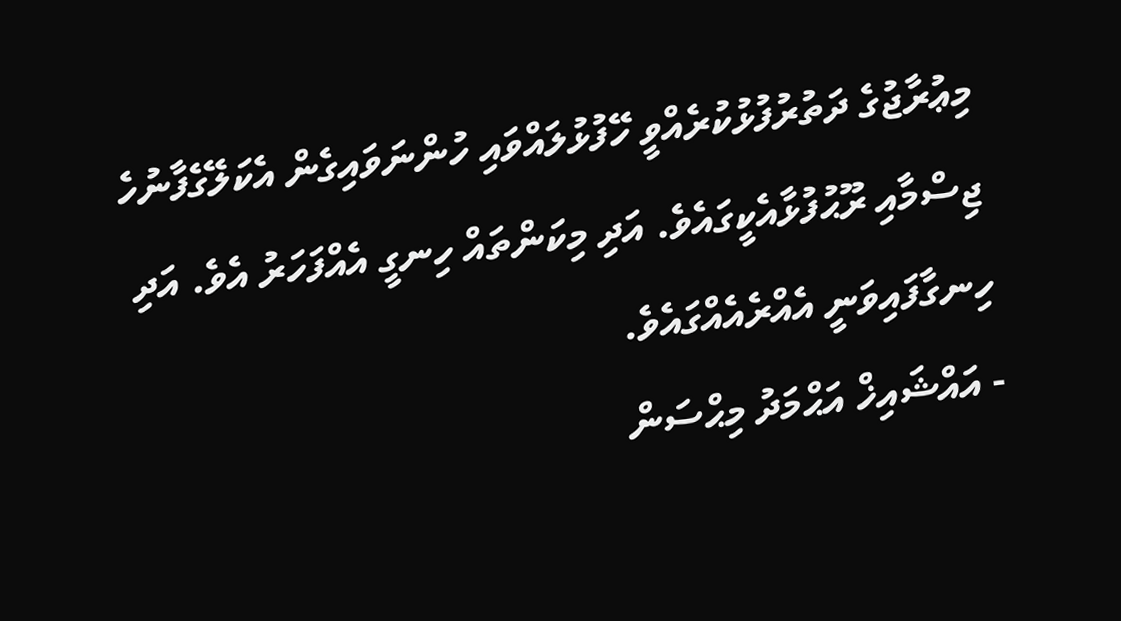މިޢުރާޖުގެ ދަތުރުފުޅުކުރެއްވީ ހޭފުޅުލައްވައި ހުންނަވައިގެން އެކަލޭގެފާނުހެ ޖިސްމާއި ރޫޙުފުޅާއެކީގައެވެ. އަދި މިކަންތައް ހިނގީ އެއްފަހަރު އެވެ. އަދި ހިނގާފައިވަނީ އެއްރެއެއްގައެވެ.
- އައްޝައިޚް އަޙްމަދު މިޙްސަން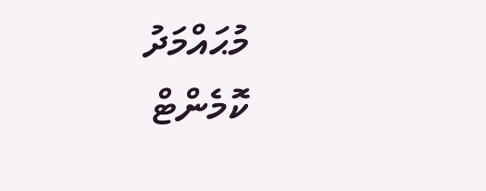މުޙައްމަދު
ކޮމެންޓް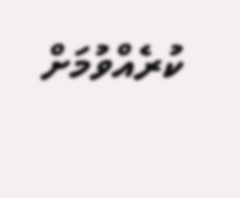ކުރެއްވުމަށް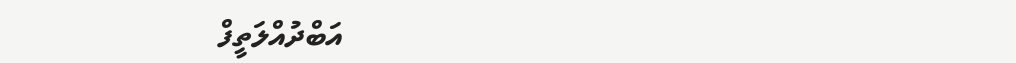އަބްދުއްލަތީފް